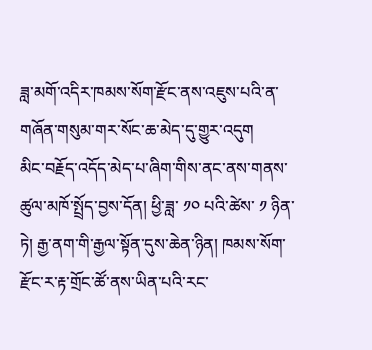ཟླ་མགོ་འདིར་ཁམས་སོག་རྫོང་ནས་འཇུས་པའི་ན་གཞོན་གསུམ་གར་སོང་ཆ་མེད་དུ་གྱུར་འདུག
མིང་བརྗོད་འདོད་མེད་པ་ཞིག་གིས་ནང་ནས་གནས་ཚུལ་མཁོ་སྤྲོད་བྱས་དོན། ཕྱི་ཟླ་ ༡༠ པའི་ཚེས་ ༡ ཉིན་ཏེ། རྒྱ་ནག་གི་རྒྱལ་སྟོན་དུས་ཆེན་ཉིན། ཁམས་སོག་རྫོང་ར་རྟ་གྲོང་ཚོ་ནས་ཡིན་པའི་རང་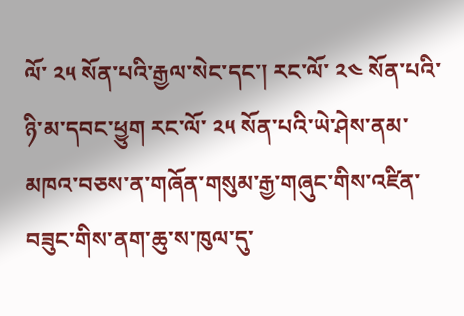ལོ་ ༢༥ སོན་པའི་རྒྱལ་སེང་དང་། རང་ལོ་ ༢༤ སོན་པའི་ཉི་མ་དབང་ཕྱུག རང་ལོ་ ༢༥ སོན་པའི་ཡེ་ཤེས་ནམ་མཁའ་བཅས་ན་གཞོན་གསུམ་རྒྱ་གཞུང་གིས་འཛིན་བཟུང་གིས་ནག་ཆུ་ས་ཁུལ་དུ་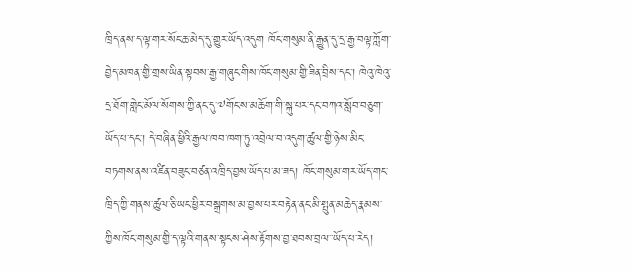ཁྲིད་ནས་ད་ལྟ་གར་སོང་ཆ་མེད་དུ་གྱུར་ཡོད་འདུག ཁོང་གསུམ་ནི་རྒྱུན་དུ་དྲ་རྒྱ་བལྟ་ཀློག་བྱེད་མཁན་གྱི་གྲས་ཡིན་སྟབས་རྒྱ་གཞུང་གིས་ཁོང་གསུམ་གྱི་ཟིན་བྲིས་དང་། ཁེའུ་ཁེའུ་དྲ་ཐོག་གླེང་མོལ་སོགས་ཀྱི་ནང་དུ་༧གོང་ས་མཆོག་གི་སྐུ་པར་དང་བཀའ་སློབ་བཅུག་ཡོད་པ་དང་། དེ་བཞིན་ཕྱིའི་རྒྱལ་ཁབ་ཁག་ཏུ་འབྲེལ་བ་འདུག་ཚུལ་གྱི་ཉེས་མིང་བཏགས་ནས་འཛིན་བཟུང་བཙན་འཁྲིད་བྱས་ཡོད་པ་མ་ཟད། ཁོང་གསུམ་གར་ཡོད་གང་ཁྲིད་ཀྱི་གནས་ཚུལ་ཅི་ཡང་ཕྱིར་བསྒྲགས་མ་བྱས་པར་བརྟེན་ནང་མི་སྤུན་མཆེད་རྣམས་ཀྱིས་ཁོང་གསུམ་གྱི་ད་ལྟའི་གནས་སྟངས་ཤེས་རྟོགས་བྱ་ཐབས་བྲལ་་ཡོད་པ་རེད།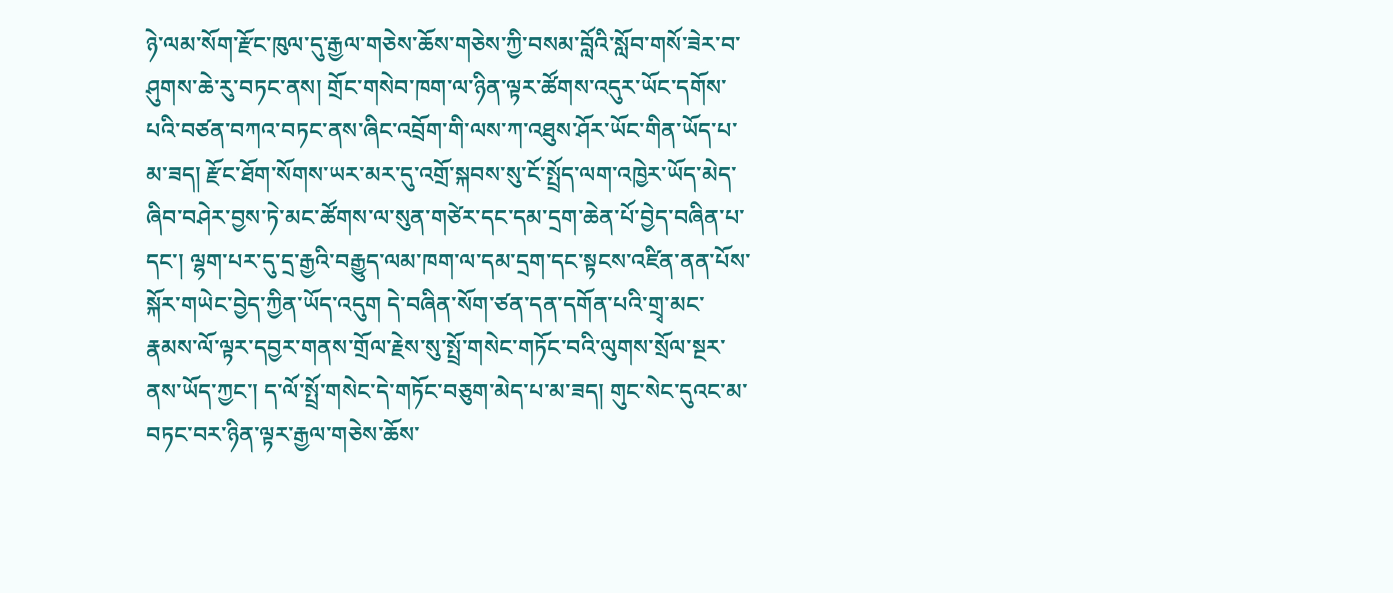ཉེ་ལམ་སོག་རྫོང་ཁུལ་དུ་རྒྱལ་གཅེས་ཆོས་གཅེས་ཀྱི་བསམ་བློའི་སློབ་གསོ་ཟེར་བ་ཤུགས་ཆེ་རུ་བཏང་ནས། གྲོང་གསེབ་ཁག་ལ་ཉིན་ལྟར་ཚོགས་འདུར་ཡོང་དགོས་པའི་བཙན་བཀའ་བཏང་ནས་ཞིང་འབྲོག་གི་ལས་ཀ་འཐུས་ཤོར་ཡོང་གིན་ཡོད་པ་མ་ཟད། རྫོང་ཐོག་སོགས་ཡར་མར་དུ་འགྲོ་སྐབས་སུ་ངོ་སྤྲོད་ལག་འཁྱེར་ཡོད་མེད་ཞིབ་བཤེར་བྱས་ཏེ་མང་ཚོགས་ལ་སུན་གཙེར་དང་དམ་དྲག་ཆེན་པོ་བྱེད་བཞིན་པ་དང་། ལྷག་པར་དུ་དྲ་རྒྱའི་བརྒྱུད་ལམ་ཁག་ལ་དམ་དྲག་དང་སྟངས་འཛིན་ནན་པོས་སྐོར་གཡེང་བྱེད་ཀྱིན་ཡོད་འདུག དེ་བཞིན་སོག་ཙན་དན་དགོན་པའི་གྲྭ་མང་རྣམས་ལོ་ལྟར་དབྱར་གནས་གྲོལ་རྗེས་སུ་སྤྲོ་གསེང་གཏོང་བའི་ལུགས་སྲོལ་སྔར་ནས་ཡོད་ཀྱང་། ད་ལོ་སྤྲོ་གསེང་དེ་གཏོང་བཅུག་མེད་པ་མ་ཟད། གུང་སེང་དུའང་མ་བཏང་བར་ཉིན་ལྟར་རྒྱལ་གཅེས་ཆོས་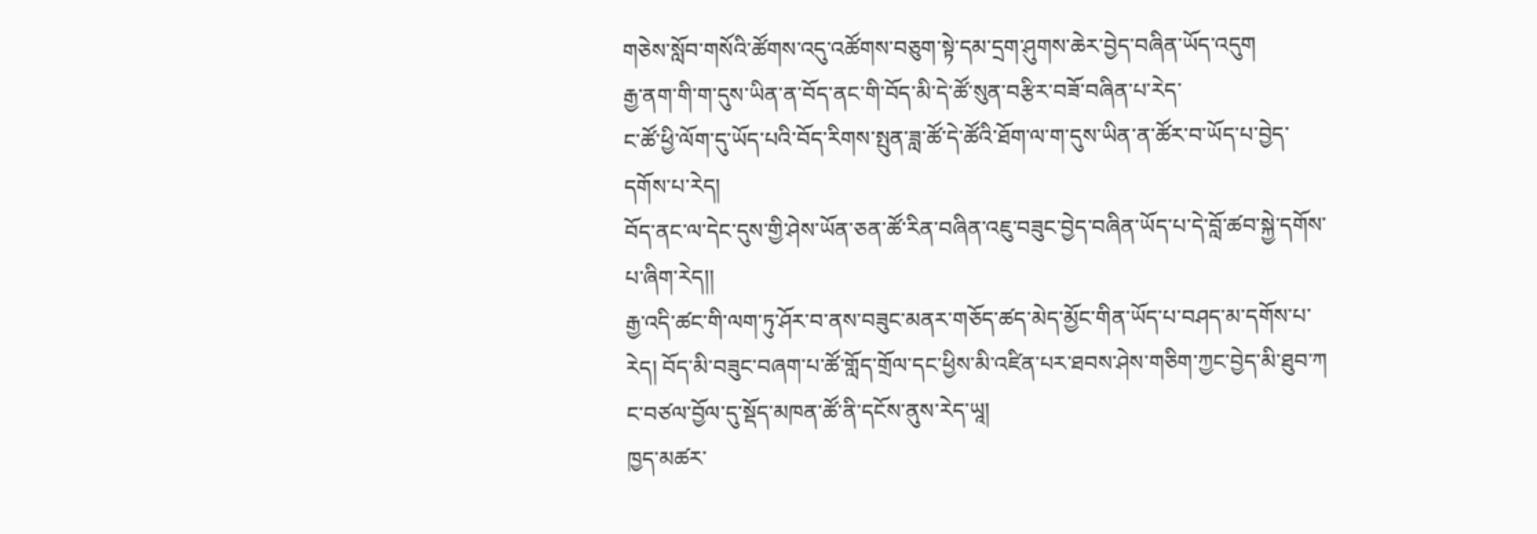གཅེས་སློབ་གསོའི་ཚོགས་འདུ་འཚོགས་བཅུག་སྟེ་དམ་དྲག་ཤུགས་ཆེར་བྱེད་བཞིན་ཡོད་འདུག
རྒྱ་ནག་གི་ག་དུས་ཡིན་ན་བོད་ནང་གི་བོད་མི་དེ་ཚོ་སུན་བརྩིར་བཟོ་བཞིན་པ་རེད་
ང་ཚོ་ཕྱི་ལོག་དུ་ཡོད་པའི་བོད་རིགས་སྤུན་ཟླ་ཚོ་དེ་ཚོའི་ཐོག་ལ་ག་དུས་ཡིན་ན་ཚོར་བ་ཡོད་པ་བྱེད་དགོས་པ་རེད།
བོད་ནང་ལ་དེང་དུས་གྱི་ཤེས་ཡོན་ཅན་ཚོ་རིན་བཞིན་འཇུ་བཟུང་བྱེད་བཞིན་ཡོད་པ་དེ་བློ་ཚབ་སྐྱེ་དགོས་པ་ཞིག་རེད།།
རྒྱ་འདི་ཚང་གི་ལག་ཏུ་ཤོར་བ་ནས་བཟུང་མནར་གཅོད་ཚད་མེད་མྱོང་གིན་ཡོད་པ་བཤད་མ་དགོས་པ་རེད། བོད་མི་བཟུང་བཞག་པ་ཚོ་གློད་གྲོལ་དང་ཕྱིས་མི་འཛིན་པར་ཐབས་ཤེས་གཅིག་ཀྱང་བྱེད་མི་ཐུབ་ཀ ང་བཙལ་བྱོལ་དུ་སྡོད་མཁན་ཚོ་ནི་དངོས་ནུས་རེད་ཡཱ།
ཁྱད་མཚར་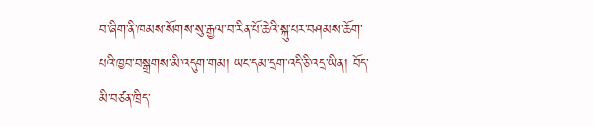བ་ཞིག་ནི་ཁམས་སོགས་སུ་རྒྱལ་བ་རིན་པོ་ཆེའི་སྐུ་པར་བཤམས་ཆོག་པའི་ཁྱབ་བསྒྲགས་མི་འདུག་གམ། ཡང་དམ་དྲག་འདི་ཅི་འདྲ་ཡིན། བོད་མི་བཙན་ཁྲིད་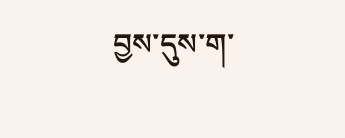བྱས་དུས་ག་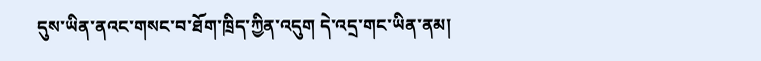དུས་ཡིན་ནའང་གསང་བ་ཐོག་ཁྲིད་ཀྱིན་འདུག དེ་འདྲ་གང་ཡིན་ནམ།